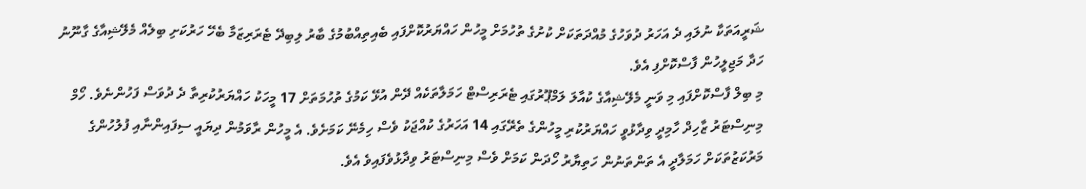ޝަރީއަތަކާ ނުލައި ދެ އަހަރު ދުވަހުގެ މުއްދަތަކަށް ކުށުގެ ތުހުމަށް މީހުން ހައްޔަރުކޮށްފައި ބެއިތިއްބުމުގެ ބާރު ލިބިދޭ ޓެރަރިޒަމާ ބެހޭ ހަރުކަށި ބިލެއް މެލޭޝިއާގެ ގާނޫނު ހަދާ މަޖިލީހުން ފާސްކޮށްފި އެވެ.
މި ބިލް ފާސްކޮށްފައި މި ވަނީ މެލޭޝިއާގެ ކުއާލަ ލަމްޕޫރުގައި ޓެރަރިސްޓް ހަމަލާތަކެއް ދޭން އުޅޭ ކަމުގެ ތުހުމަތަށް 17 މީހަކު ހައްޔަރުކުރިތާ ދެ ދުވަސް ފަހުންނެވެ. ހޯމް މިނިސްޓަރު ޒާހިދް ހާމިދީ ވިދާޅުވީ ހައްޔަރުކުރި މީހުންގެ ތެރޭގައި 14 އަހަރުގެ ކުއްޖަކު ވެސް ހިމެނޭ ކަމަށެވެ. އެ މީހުން ރާވަމުން ދިޔައީ ސިފައިންނާއި ފުލުހުންގެ މަރުކަޒުތަކަށް ހަމަލާދީ އެ ތަންތަނުން ހަތިޔާރު ހޯދަން ކަމަށް ވެސް މިނިސްޓަރު ވިދާޅުވެފައިވެ އެވެ.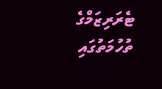ޓެރަރިޒަމްގެ ތުހުމަތުގައި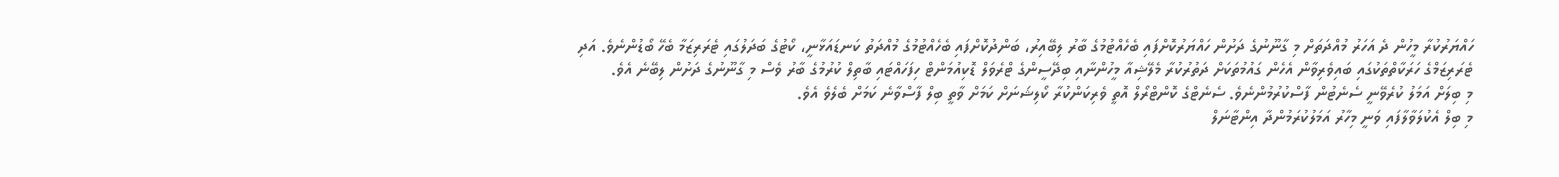ހައްޔަރުކުރާ މީހުން ދެ އަހަރު މުއްދަތަށް މި ގާނޫނުގެ ދަށުން ހައްޔަރުކޮށްފައި ބެހެއްޓުމުގެ ބާރު ލިބޭއިރު، ބަންދުކޮށްފައި ބެހެއްޓުމުގެ މުއްދަތު ކަނޑައަޅާނީ، ކޯޓުގެ ބަދަލުގައި ޓެރަރިޒަމާ ބެހޭ ބޯޑުންނެވެ. އަދި ޓެރަރިޒަމްގެ ހަރަކާތްތަކުގައި ބައިވެރިވާން އެހެން ގައުމުތަކަށް ދަތުރުކުރާ މެލޭޝިއާ މީހުންނާއި ބިދޭސީންގެ ޓްރެވަލް ޑޮކިއުމަންޓް ހިފަހައްޓައި ބާތިލް ކުރުމުގެ ބާރު ވެސް މި ގާނޫނުގެ ދަށުން ލިބޭނެ އެވެ.
މި ބިލަށް އަމަލު ކުރެވޭނީ ސެނެޓުން ފާސްކުރުމުންނެވެ. ސެނެޓްގެ ކޮންޓްރޯލް އޮތީ ވެރިކަންކުރާ ކޯލިޝަނަށް ކަމަށް ވާތީ ބިލް ފާސްވާނެ ކަމަށް ބެލެވެ އެވެ.
މި ބިލް އެކުލަވާލާފައި ވަނީ މިހާރު އަމަލުކުރަމުންދާ އިންޓާނަލް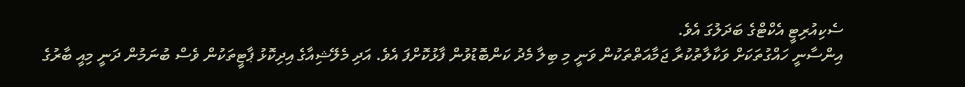ސެކިއުރިޓީ އެކްޓްގެ ބަދަލުގަ އެވެ.
އިންސާނީ ހައްގުތަކަށް ވަކާލާތުކުރާ ޖަމާއަތްތަކުން ވަނީ މި ބިލާ މެދު ކަންބޮޑުވުން ފާޅުކޮށްފަ އެވެ. އަދި މެލޭޝިއާގެ އިދިކޮޅު ޕާޓީތަކުން ވެސް ބުނަމުން ދަނީ މިއީ ބާރުގެ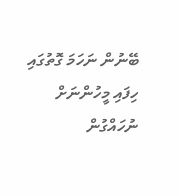ބޭނުން ނަހަމަ ގޮތުގައި ހިފައި މީހުންނަށް ނުހައްގުން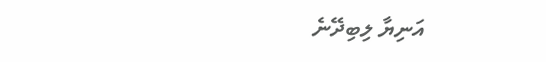އަނިޔާ ލިބިދޭނެ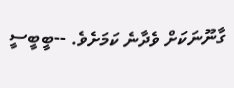ގާނޫނަކަށް ވެދާނެ ކަމަށެވެ. --ބީބީސީ